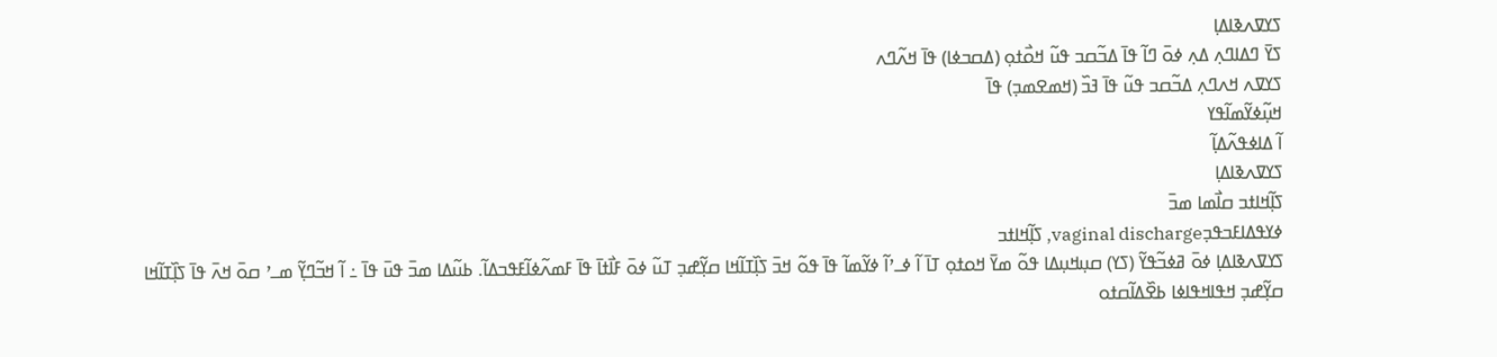ߖߌߜߍߢߊߡߊ߲
ߖߌ߫ ߣߡߊߣߍ߲ ߡߍ߲ ߦߋ߫ ߣߊ߬ ߟߊ߫ ߡߏ߬ߛߏ ߟߎ߬ ߞߋ߯ߙߋ߲ (ߡߛߏߦߊ) ߟߊ߫ ߞߍ߬ߣߍ
ߖߌߜߍ ߞߍߣߍ߲ ߡߏ߬ߛߏ ߟߎ߬ ߟߊ߫ ߔߏ߰ (ߞߘߐߘߏ߲) ߟߊ߫
ߞߎ߲߬ߦߌ߬ߘߊ߬ߟߌ
ߊ߬ ߡߊߦߟߍ߬ߡߊ߲߬
ߖߌߜߍߢߊߡߊ߲
ߖߊ߲߬ߞߊߙߏ ߛߊ߯ߘߊ ߘߏ߫
ߦߌߟߡߊߓߏߟߏ߲vaginal discharge, ߖߊ߲߬ߞߊߙߏ
ߖߌߜߍߢߊߡߊ߲ ߦߋ߫ ߥߦߏ߬ߟߌ߬ (ߖߌ) ߛߎ߲ߞߎ߲ߡߊ ߟߋ߬ ߘߌ߫ ߞߋߙߋ߲ ߠߊ߫ ߊ߬ ߦߺߴߊ߬ ߦߌ߬ߘߊ߬ ߟߊ߫ ߟߋ߬ ߞߏ߫ ߖߊ߲߰ߠߊ߬ߞߊ ߛߌ߲߬ߝߏ߲ ߠߎ߬ ߦߋ߫ ߓߊ߯ߙߊ߫ ߟߊ߫ ߓߘߍ߬ߦߊ߬ߓߟߏߡߊ߬. ߕߎ߬ߡߊ ߘߏ߫ ߟߎ߫ ߟߊ߫ ߸ ߊ߬ ߞߏ߬ߣߌ߲߬ ߘߺߴ ߛߋ߫ ߞߍ߫ ߟߊ߫ ߖߊ߲߰ߠߊ߬ߞߊ ߛߌ߲߬ߝߏ߲ ߞߟߊߞߟߊߦߊ ߕߐ߰ߡߊ߬ߛߙߋ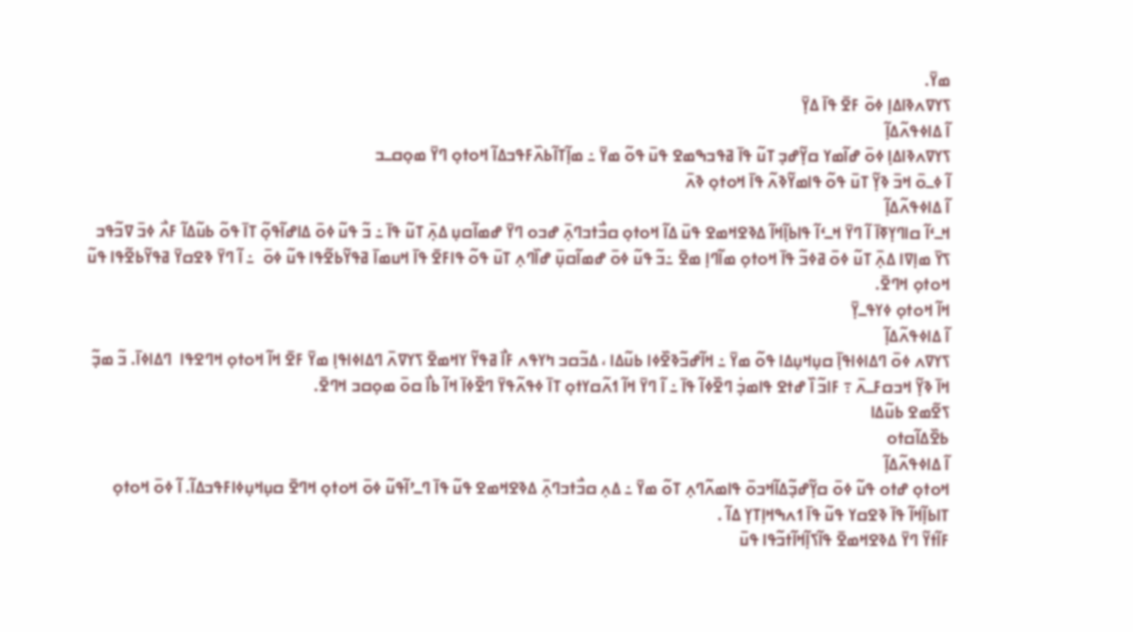ߘߌ߫.
ߖߌߜߍߢߊߡߊ߲ ߦߋ߫ ߓߐ߫ ߟߊ߫ ߡߌ߲߫
ߊ߬ ߡߊߦߟߍ߬ߡߊ߲߬
ߖߌߜߍߢߊߡߊ߲ ߦߋ߫ ߝߊ߬ߘߌ ߛߌ߲߬ߝߏ߲ ߠߎ߬ ߟߊ߫ ߥߟߏߒߘߐ ߟߎ߫ ߟߋ߬ ߘߌ߫ ߸ ߘߊ߲߬ߠߊ߬ߕߍ߰ߓߟߏߡߊ߬ ߞߋߙߋ߲ ߣߌ߫ ߘߋ߲ߛߺߏ
ߊ߬ ߦߺߋ߫ ߞߏ߫ ߢߌ߲߬ ߠߎ߫ ߟߋ߬ ߟߊߘߌ߬ߢߍ߬ ߟߊ߫ ߞߋߙߋ߲ ߢߍ߫
ߊ߬ ߡߊߦߟߍ߬ߡߊ߲߬
ߞߺߵߊ߬ ߛߊߣߌ߲ߧߊ߫ ߊ߬ ߣߌ߫ ߞߺߵߊ߬ ߟߊߕߊ߲߬ߞߊ߬ ߡߢߐߞߘߐ ߟߎ߫ ߡߊ߬ ߞߋߙߋ߲ ߛߏ߯ߙߏߣߍ߲߫ ߝߏߋ ߣߌ߫ ߝߘߊ߬ߛߎ߲ ߡߍ߲߫ ߠߎ߬ ߟߊ߫ ߸ ߏ߬ ߟߎ߬ ߦߋ߫ ߡߊߝߊ߬ߟߋ߲߬ ߠߊ߫ ߟߋ߬ ߕߎ߬ߡߊ߬ ߓߍ߯ ߦߏ߫ ߜߏ߬ߟߏ
ߖߌ߫ ߘߊ߲ߜߊ ߡߍ߲߫ ߠߎ߬ ߦߋ߫ ߥߦߏ߬ ߟߊ߫ ߞߋߙߋ߲ ߘߊ߬ߣߊ߲ ߘߐ߫ ߸ߏ߬ ߟߎ߬ ߦߋ߫ ߝߘߊ߬ߛߎ߲߫ ߝߊ߰ߣߍ߲ ߠߎ߫ ߟߋ߬ ߟߊߓߐ߫ ߟߊ߫ ߞߎߘߊ߫ ߥߟߌ߬ߕߐ߬ߟߊ ߟߎ߬ ߦߋ߫  ߸ ߊ߬ ߣߌ߫ ߢߐߛߌ߫ ߥߟߌ߬ߕߐ߬ߟߊ ߟߎ߬ ߞߋߙߋ߲ ߞߣߐ߫.
ߞߊ߬ ߞߋߙߋ߲ ߦߌߟߺߌ߲߫
ߊ߬ ߡߊߦߟߍ߬ߡߊ߲߬
ߖߌߜߍ ߦߋ߫ ߣߡߊߦߊߟߊ߲߫ ߛߎ߲ߞߎ߲ߡߊ ߟߋ߬ ߘߌ߫ ߸ ߞߊ߬ߝߏ߬ߢߐ߰ߦߊ ߕߎ߬ߡߊ ، ߡߏ߬ߛߏ ߤߌߟߍ ߓߊ߯ ߥߟߌ߬ ߌߞߘߐ߫ ߖߌߜߍ߫ ߣߡߊߦߊߟߊ߲ ߘߌ߫ ߓߐ߫ ߞߊ߬ ߞߋߙߋ߲ ߞߣߐߟߊ  ߣߡߊߦߊ߫. ߏ߬ ߘߏ߲߬ ߞߊ߫ ߢߌ߲߬ ߞߏߛߓߺߍ߫ ߹ ߓߊߏ߬ ߊ߰ ߝߙߐ ߟߊߘߏ߲߭ ߣߐ߰ߦߊ߬ ߟߊ߫ ߸ ߊ߬ ߣߌ߫ ߞߊ߬ ߗߍ߬ߛߌߙߋ߲ ߠߊ߫ ߦߟߍ߬ߟߌ߫ ߣߐ߰ߦߊ߫ ߞߊ߬ ߕߊ߯ ߛߋ߫ ߘߋ߲ߛߏ ߞߣߐ߫.
ߖߐ߬ߘߐ ߕߎ߬ߡߊ
ߕߐ߰ߡߊ߬ߛߙߋ
ߊ߬ ߡߊߦߟߍ߬ߡߊ߲߬
ߞߋߙߋ߲ ߝߙߋ ߟߎ߬ ߦߋ߫ ߛߌ߲߬ߝߏ߲߬ߡߊ߬ߞߏߋ߫ ߟߊߘߍ߬ߣߍ߲ ߠߋ߬ ߘߌ߫ ߸ ߡߍ߲ ߛߏ߯ߙߏߣߍ߲߫ ߡߢߐߞߘߐ ߟߎ߬ ߟߊ߫ ߣߺߴߊ߬ߟߎ߬ ߦߋ߫ ߞߋߙߋ߲ ߞߣߐ߫ ߛߎ߲ߞߎ߲ߦߊߓߟߏߡߊ߬. ߊ߬ ߦߋ߫ ߞߋߙߋ߲ ߠߊߕߊ߲߬ߞߊ߬ ߟߊ߫ ߢߐߛߌ ߟߎ߬ ߟߊ߫ ߗߍߒߞߊ߲ߠߌ߲ ߡߊ߬ .
ߓߊ߬ߙߌ߬ ߣߌ߫ ߡߢߐߞߘߐ߫ ߟߊ߬ߖߊ߲߬ߞߊ߬ߙߏ߬ߟߊ ߟߎ߫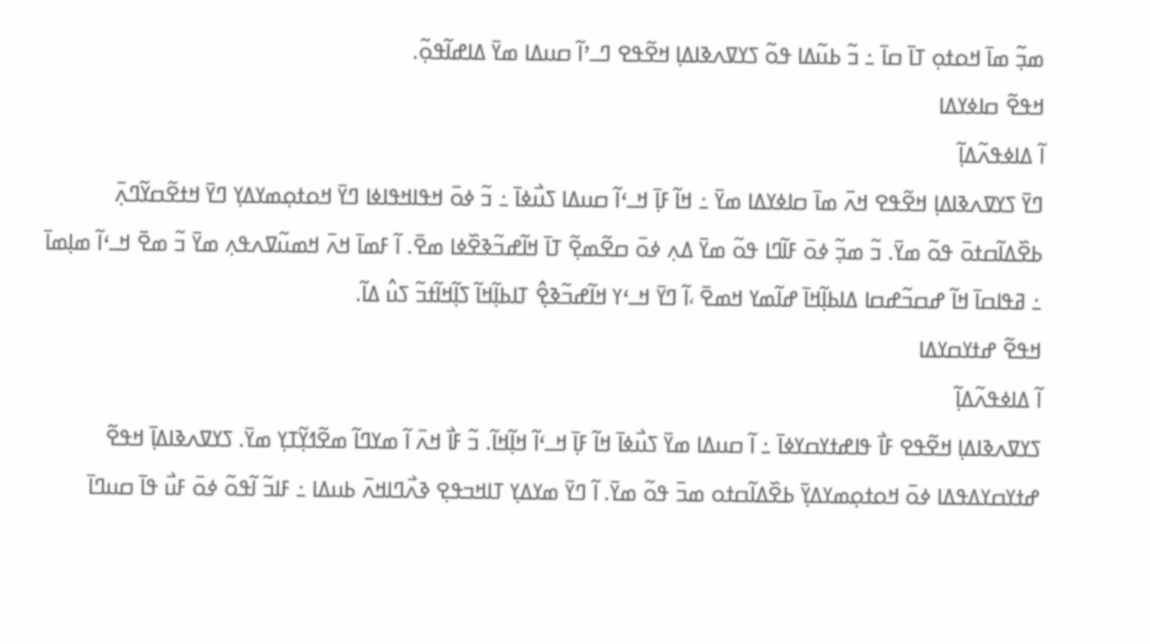ߘߏ߲߬ ߘߊ߫ ߞߋߙߋ߲ ߠߊ߫ ߛߊ߫ ߸ ߏ߬ ߕߎ߬ߡߊ ߟߋ߬ ߖߌߜߍߢߊߡߊ߲ ߞߐ߬ߟߐ ߣߺߴߊ߬ ߛߎߡߊ ߘߌ߫ ߡߊߝߊ߬ߟߋ߲߬.
ߞߟߐ߬ ߛߊߦߌߡߊ
ߊ߬ ߡߊߦߟߍ߬ߡߊ߲߬
ߣߌ߫ ߖߌߜߍߢߊߡߊ߲ ߞߐ߬ߟߐ ߞߍ߫ ߘߊ߫ ߛߊߦߌߡߊ ߘߌ߫ ߸ ߞߊ߬ ߓߊ߲߫ ߞߺߵߊ߬ ߛߎߡߊ ߖߎ߯ߦߊ߫ ߸ ߏ߬ ߦߋ߫ ߞߟߊߞߟߊߦߊ ߣߌ߫ ߞߋߙߋ߲ߘߌߡߌ߲ ߣߌ߫ ߞߙߐ߬ߛߌ߬ߣߍ߲߫ ߕߐ߰ߡߊ߬ߛߙߋ߫ ߟߋ߬ ߘߌ߫. ߏ߬ ߘߏ߲߬ ߦߋ߫ ߓߊ߬ߣߊ ߟߋ߬ ߘߌ߫ ߡߍ߲ ߦߋ߫ ߛߐ߬ߘߐ߲߬ ߠߊ߫ ߞߊ߬ߝߏ߬ߢߐ߰ߦߊ ߘߐ߫. ߊ߬ ߓߘߊ߫ ߞߍ߫ ߞߘߎ߬ߜߍߟߍ߲ ߘߌ߫ ߏ߬ ߘߐ߫ ߞߺߵߊ߬ ߘߊ߲ߘߊ߫ ߸ ߥߟߊߛߊ߫ ߞߊ߬ ߝߛߏ߬ߝߛߊ ߡߊߕߊ߲߬ߞߊ߫ ߝߊ߬ߘߌ ߞߘߐ߫ ،ߊ߬ ߣߌ߫ ߞߺߵߌ ߞߊ߬ߝߏ߬ߢߐ߲߮ ߠߊߕߊ߲߬ߞߊ߬ ߖߊ߲߬ߞߊ߬ߙߏ߬ ߖߎ߮ ߡߊ߬.
ߞߟߐ߬ ߝߙߌߛߌߡߊ
ߊ߬ ߡߊߦߟߍ߬ߡߊ߲߬
ߖߌߜߍߢߊߡߊ߲ ߞߐ߬ߟߐ ߓߊ߯ ߟߊߝߙߌߛߌߦߊ߫ ߸ ߊ߬ ߛߎߡߊ ߘߌ߫ ߖߎ߯ߦߊ߫ ߞߊ߬ ߓߊ߲߫ ߞߺߵߊ߬ ߞߊ߲߬ߞߊ߬. ߏ߬ ߓߊ߯ ߞߍ߫ ߊ߬ ߘߌߣߊ߬ ߘߐ߬ߗߌ߲߬ߠߌ߲ ߘߌ߫. ߖߌߜߍߢߊߡߊ߲߫ ߞߟߐ߬ ߝߙߌߛߌߡߟߡߊ ߦߋ߫ ߞߋߙߋ߲ߘߌߡߌ߲߫ ߕߐ߰ߡߊ߬ߛߙߋ ߘߏ߫ ߟߋ߬ ߘߌ߫. ߊ߬ ߣߌ߫ ߘߌߡߌ߲ ߠߊߞߏߟߐ߲ ߢߍ߯ߣߊߞߍ߫ ߕߎߡߊ ߸ ߓߊߏ߬ ߊ߬ߟߋ߬ ߦߋ߫ ߓߎ߯ ߟߊ߫ ߛߎߣߊ߫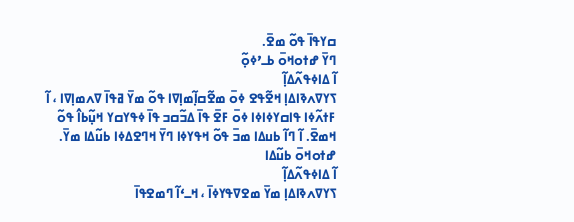ߛߌߟߊ߫ ߟߋ߬ ߘߐ߫.
ߣߌ߫ ߝߙߋߞߋ߫ ߕߺߴߦߋ߲߬
ߊ߬ ߡߊߦߟߍ߬ߡߊ߲߬
ߖߌߜߍߢߊߡߊ߲ ߞߐ߬ߟߐ ߦߋ߫ ߘߐ߬ߛߊ߲߬ߘߊ߲ߜߊ ߟߋ߬ ߘߌ߫ ߥߟߊ߫ ߜߍߘߊ߲ߜߊ ، ߊ߬ ߓߙߍ߬ߦߊ ߟߊߛߌߦߊߦߊ ߦߋ߫ ߓߐ߫ ߟߊ߫ ߡߏ߬ߛߏ ߟߊ߫ ߦߟߌߛߌ ߞߎ߲߬ߕߊ߮ ߟߋ߬ ߞߘߐ߫. ߊ߬ ߣߊ߬ ߕߎߡߊ ߘߏ߫ ߟߋ߬ ߞߟߌߦߊ ߣߌ߫ ߞߣߐߡߦߊ ߕߎ߬ߡߊ ߘߌ߫.
ߝߙߋߞߋ߫ ߕߎ߬ߡߊ
ߊ߬ ߡߊߦߟߍ߬ߡߊ߲߬
ߖߌߜߍߢߊߡߊ߲ ߘߌ߫ ߘߐߜߟߌߦߊ߫ ، ߞߺߵߊ߬ ߣߘߐߟߊ߫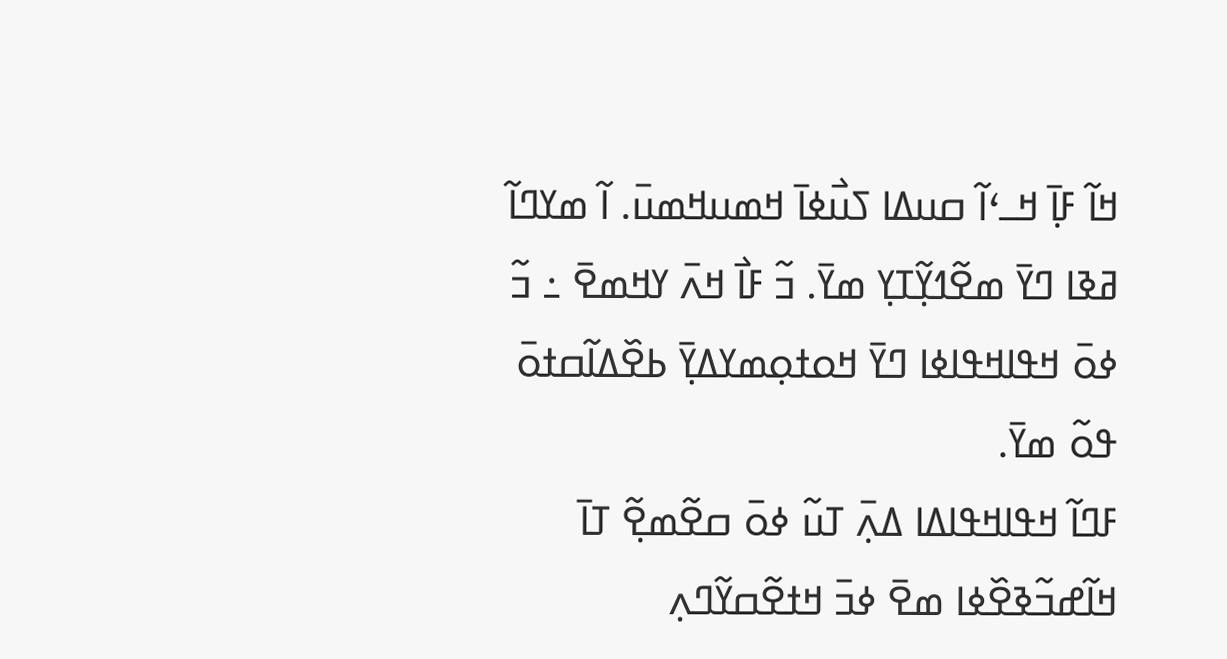ߞߊ߬ ߓߊ߲߫ ߞߺߵߊ߬ ߛߎߡߊ ߖߎ߯ߦߊ߫ ߞߘߎߞߘߎ߫. ߊ߬ ߘߌߣߊ߬ ߥߢߊ ߣߌ߫ ߘߐ߬ߗߌ߲߬ߠߌ߲ ߘߌ߫. ߏ߬ ߓߊ߯ ߞߍ߫ ߌߞߘߐ߫ ߸ ߏ߬ ߦߋ߫ ߞߟߊߞߟߊߦߊ ߣߌ߫ ߞߋߙߋ߲ߘߌߡߌ߲߫ ߕߐ߰ߡߊ߬ߛߙߋ߫ ߟߋ߬ ߘߌ߫.
ߓߣߊ߬ ߞߟߊߞߟߊߡߊ ߡߍ߲߫ ߠߎ߬ ߦߋ߫ ߛߐ߬ߘߐ߲߬ ߠߊ߫ ߞߊ߬ߝߏ߬ߢߐ߰ߦߊ ߘߐ߫ ߦߏ߫ ߞߙߐ߬ߛߌ߬ߣߍ߲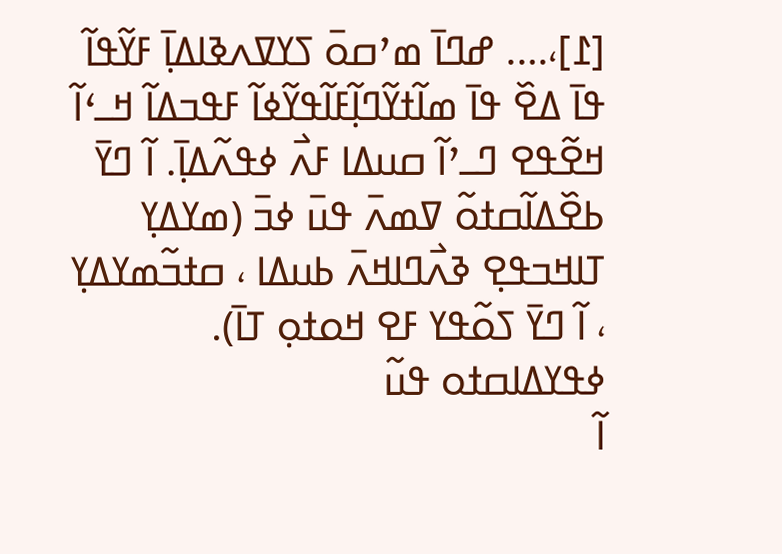[߁]،…. ߝߣߊ߫ ߘߴߛߋ߫ ߖߌߜߍߢߊߡߊ߲߫ ߓߌ߬ߟߊ߬ ߟߊ߫ ߡߐ߰ ߟߊ߫ ߘߊ߬ߙߌ߬ߣߊ߲߬ߓߊ߬ߟߌ߬ߦߊ߬ ߓߟߏߡߊ߬ ߞߺߵߊ߬ ߞߐ߬ߟߐ ߣߺߴߊ߬ ߛߎߡߊ ߓߍ߯ ߦߟߍ߬ߡߊ߲߫. ߊ߬ ߣߌ߫ ߕߐ߰ߡߊ߬ߛߙߋ߬ ߜߘߍ߫ ߟߎ߫ ߦߏ߫ (ߘߌߡߌ߲ ߠߊߞߏߟߐ߲ ߢߍ߯ߣߊߞߍ߫ ߕߎߡߊ ، ߛߙߏ߬ߘߌߡߌ߲ ، ߊ߬ ߣߌ߫ ߖߋ߬ߟߌ ߓߐ ߞߋߙߋ߲ ߠߊ߫).
ߦߟߌߡߊߛߙߋ ߟߎ߬
ߊ߬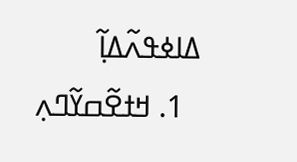ߡߊߦߟߍ߬ߡߊ߲߬
  1. ߞߙߐ߬ߛߌ߬ߣߍ߲